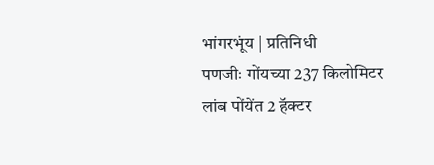भांगरभूंय | प्रतिनिधी
पणजीः गोंयच्या 237 किलोमिटर लांब पोंयेंत 2 हॅक्टर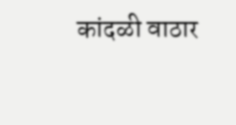कांदळी वाठार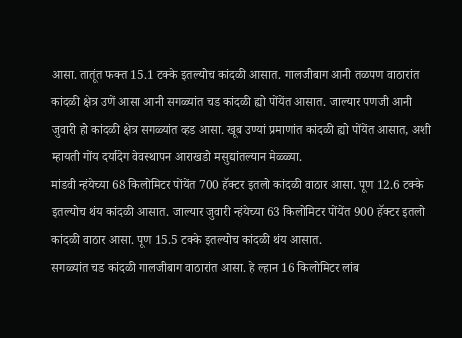आसा. तातूंत फक्त 15.1 टक्के इतल्योच कांदळी आसात. गालजीबाग आनी तळपण वाठारांत कांदळी क्षेत्र उणें आसा आनी सगळ्यांत चड कांदळी ह्यो पोंयेंत आसात. जाल्यार पणजी आनी जुवारी हो कांदळी क्षेत्र सगळ्यांत व्हड आसा. खूब उण्यां प्रमाणांत कांदळी ह्यो पोंयेंत आसात, अशी म्हायती गोंय दर्यादेग वेवस्थापन आराखडो मसुद्यांतल्यान मेळ्ळ्या.
मांडवी न्हंयेच्या 68 किलोमिटर पोंयेंत 700 हॅक्टर इतलो कांदळी वाठार आसा. पूण 12.6 टक्के इतल्योच थंय कांदळी आसात. जाल्यार जुवारी न्हंयेच्या 63 किलोमिटर पोंयेंत 900 हॅक्टर इतलो कांदळी वाठार आसा. पूण 15.5 टक्के इतल्योच कांदळी थंय आसात.
सगळ्यांत चड कांदळी गालजीबाग वाठारांत आसा. हे ल्हान 16 किलोमिटर लांब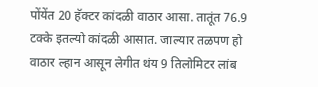पोंयेंत 20 हॅक्टर कांदळी वाठार आसा. तातूंत 76.9 टक्के इतल्यो कांदळी आसात. जाल्यार तळपण हो वाठार ल्हान आसून लेगीत थंय 9 तिलोमिटर लांब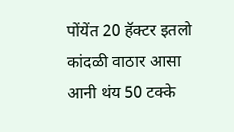पोंयेंत 20 हॅक्टर इतलो कांदळी वाठार आसा आनी थंय 50 टक्के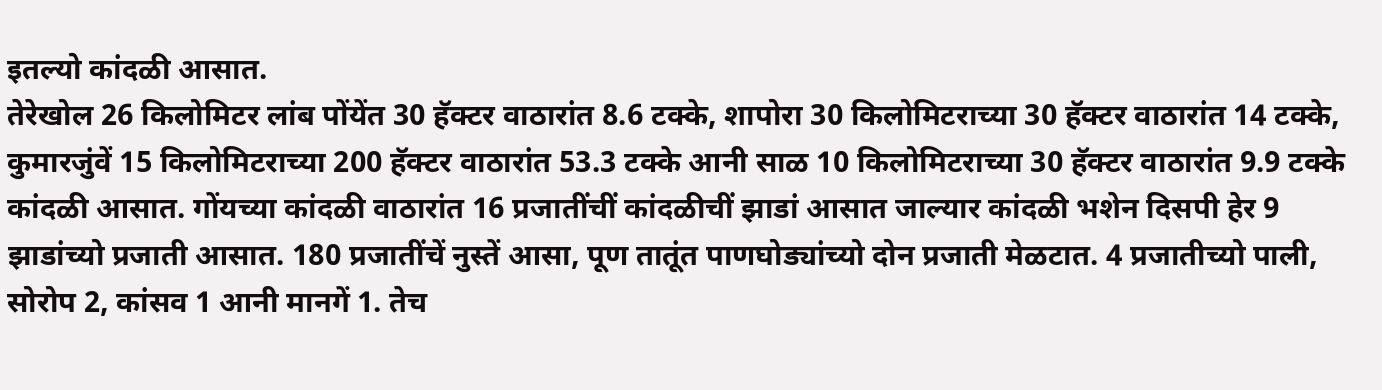इतल्यो कांदळी आसात.
तेरेखोल 26 किलोमिटर लांब पोंयेंत 30 हॅक्टर वाठारांत 8.6 टक्के, शापोरा 30 किलोमिटराच्या 30 हॅक्टर वाठारांत 14 टक्के, कुमारजुंवें 15 किलोमिटराच्या 200 हॅक्टर वाठारांत 53.3 टक्के आनी साळ 10 किलोमिटराच्या 30 हॅक्टर वाठारांत 9.9 टक्के कांदळी आसात. गोंयच्या कांदळी वाठारांत 16 प्रजातींचीं कांदळीचीं झाडां आसात जाल्यार कांदळी भशेन दिसपी हेर 9 झाडांच्यो प्रजाती आसात. 180 प्रजातींचें नुस्तें आसा, पूण तातूंत पाणघोड्यांच्यो दोन प्रजाती मेळटात. 4 प्रजातीच्यो पाली, सोरोप 2, कांसव 1 आनी मानगें 1. तेच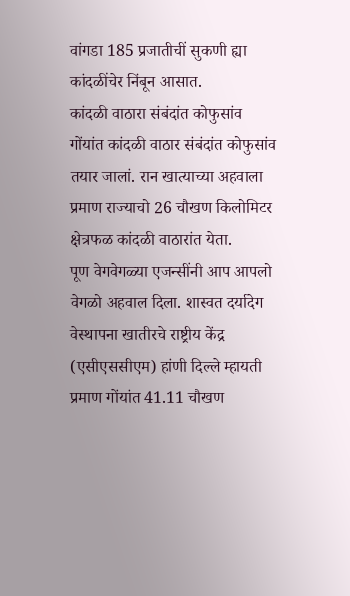वांगडा 185 प्रजातीचीं सुकणी ह्या कांदळींचेर निंबून आसात.
कांदळी वाठारा संबंदांत कोफुसांव
गोंयांत कांदळी वाठार संबंदांत कोफुसांव तयार जालां. रान खात्याच्या अहवाला
प्रमाण राज्याचो 26 चौखण किलोमिटर क्षेत्रफळ कांदळी वाठारांत येता.
पूण वेगवेगळ्या एजन्सींनी आप आपलो वेगळो अहवाल दिला. शास्वत दर्यादेग
वेस्थापना खातीरचे राष्ट्रीय केंद्र (एसीएससीएम) हांणी दिल्ले म्हायती
प्रमाण गोंयांत 41.11 चौखण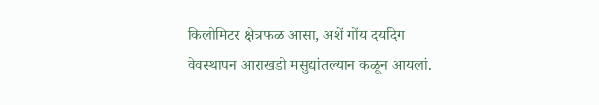किलोमिटर क्षेत्रफळ आसा, अशें गोंय दर्यादेग
वेवस्थापन आराखडो मसुद्यांतल्यान कळून आयलां.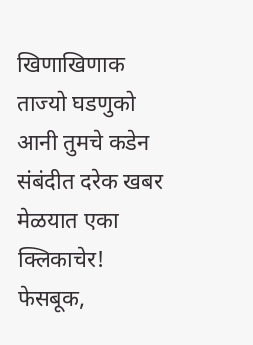खिणाखिणाक ताज्यो घडणुको आनी तुमचे कडेन संबंदीत दरेक खबर मेळयात एका क्लिकाचेर! फेसबूक,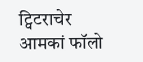ट्विटराचेर आमकां फॉलो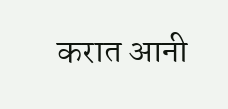करात आनी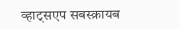व्हाट्सएप सबस्क्रायब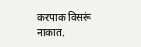करपाक विसरूं नाकात.